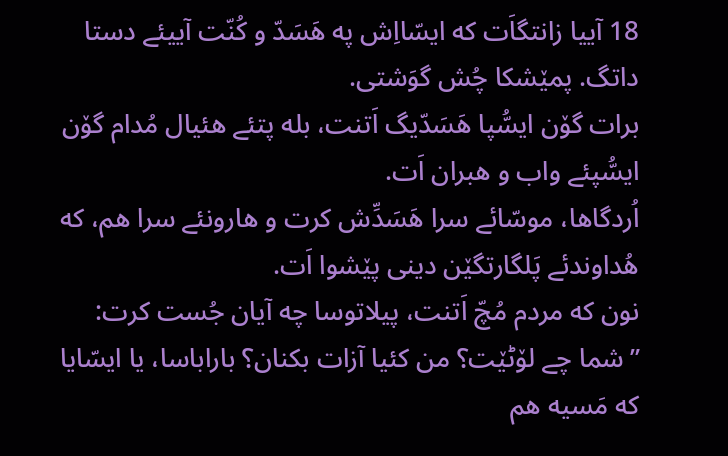18 آییا زانتگاَت که ایسّااِش په هَسَدّ و کُنّت آییئے دستا داتگ. پمێشکا چُش گوَشتی.
برات گۆن ایسُّپا هَسَدّیگ اَتنت، بله پتئے هئیال مُدام گۆن ایسُّپئے واب و هبران اَت.
اُردگاها، موسّائے سرا هَسَدِّش کرت و هارونئے سرا هم، که هُداوندئے پَلگارتگێن دینی پێشوا اَت.
نون که مردم مُچّ اَتنت، پیلاتوسا چه آیان جُست کرت: ”شما چے لۆٹێت؟ من کئیا آزات بکنان؟ باراباسا، یا ایسّایا که مَسیه هم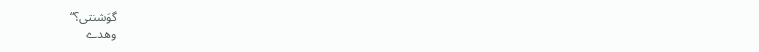گوَشنتی؟“
وهدے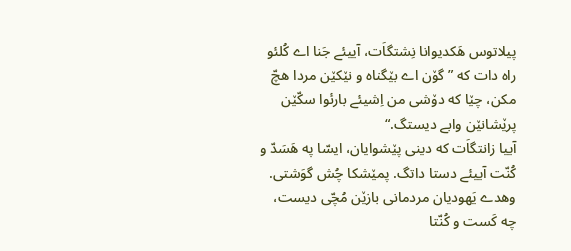پیلاتوس هَکدیوانا نِشتگاَت، آییئے جَنا اے کُلئو راه دات که ”گۆن اے بێگناه و نێکێن مردا هچّ مکن، چێا که دۆشی من اِشیئے بارئوا سکّێن پرێشانێن وابے دیستگ.“
آییا زانتگاَت که دینی پێشوایان، ایسّا په هَسَدّ و کُنّت آییئے دستا داتگ. پمێشکا چُش گوَشتی.
وهدے یَهودیان مردمانی بازێن مُچّی دیست، چه کَست و کُنّتا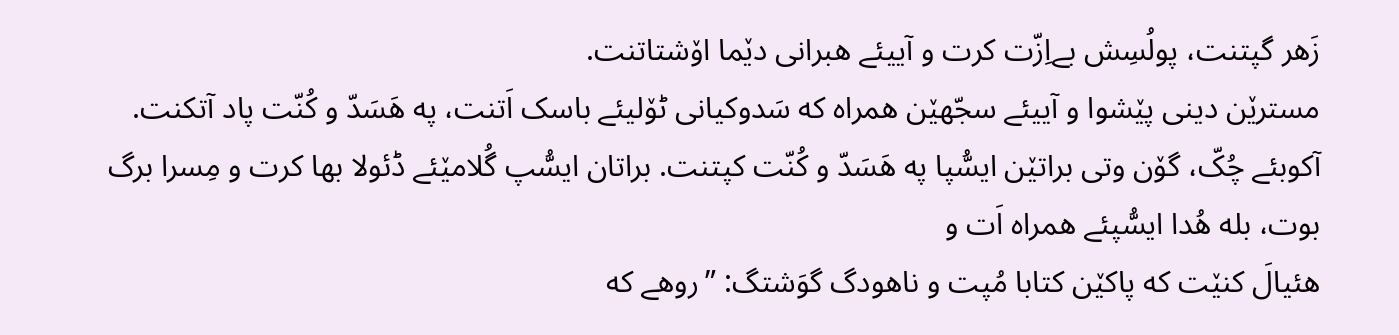زَهر گپتنت، پولُسِش بےاِزّت کرت و آییئے هبرانی دێما اۆشتاتنت.
مسترێن دینی پێشوا و آییئے سجّهێن همراه که سَدوکیانی ٹۆلیئے باسک اَتنت، په هَسَدّ و کُنّت پاد آتکنت.
آکوبئے چُکّ، گۆن وتی براتێن ایسُّپا په هَسَدّ و کُنّت کپتنت. براتان ایسُّپ گُلامێئے ڈئولا بها کرت و مِسرا برگ بوت، بله هُدا ایسُّپئے همراه اَت و
هئیالَ کنێت که پاکێن کتابا مُپت و ناهودگ گوَشتگ: ”روهے که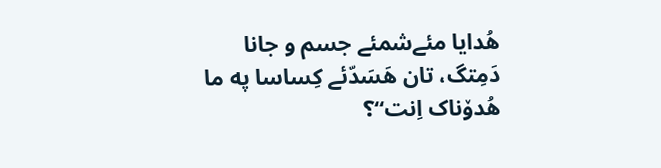هُدایا مئےشمئے جسم و جانا دَمِتگ، تان هَسَدّئے کِساسا په ما هُدۆناک اِنت“؟